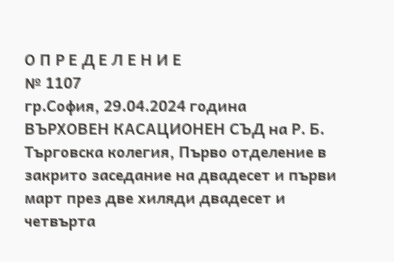О П Р Е Д Е Л Е Н И Е
№ 1107
гр.София, 29.04.2024 година
ВЪРХОВЕН КАСАЦИОНЕН СЪД на Р. Б. Търговска колегия, Първо отделение в закрито заседание на двадесет и първи март през две хиляди двадесет и четвърта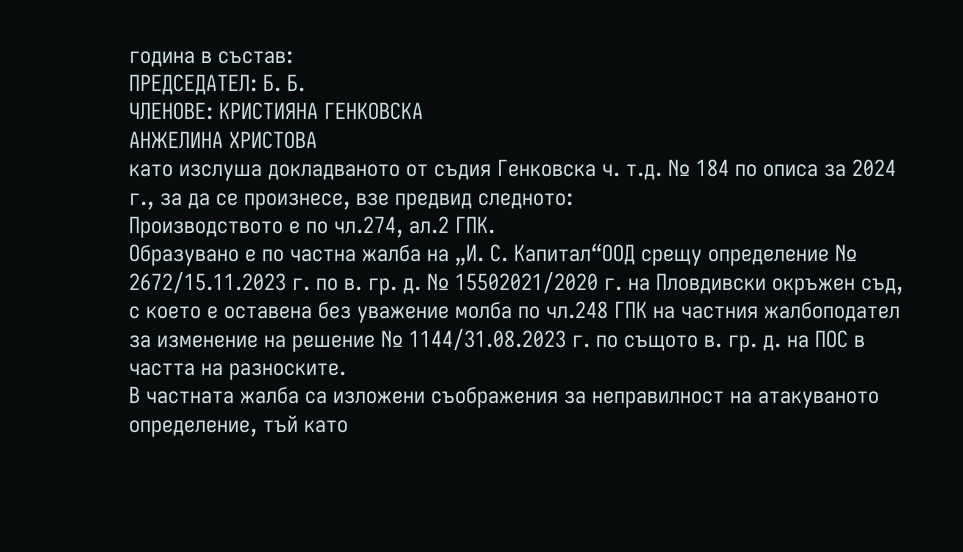година в състав:
ПРЕДСЕДАТЕЛ: Б. Б.
ЧЛЕНОВЕ: КРИСТИЯНА ГЕНКОВСКА
АНЖЕЛИНА ХРИСТОВА
като изслуша докладваното от съдия Генковска ч. т.д. № 184 по описа за 2024 г., за да се произнесе, взе предвид следното:
Производството е по чл.274, ал.2 ГПК.
Образувано е по частна жалба на „И. С. Капитал“ООД срещу определение № 2672/15.11.2023 г. по в. гр. д. № 15502021/2020 г. на Пловдивски окръжен съд, с което е оставена без уважение молба по чл.248 ГПК на частния жалбоподател за изменение на решение № 1144/31.08.2023 г. по същото в. гр. д. на ПОС в частта на разноските.
В частната жалба са изложени съображения за неправилност на атакуваното определение, тъй като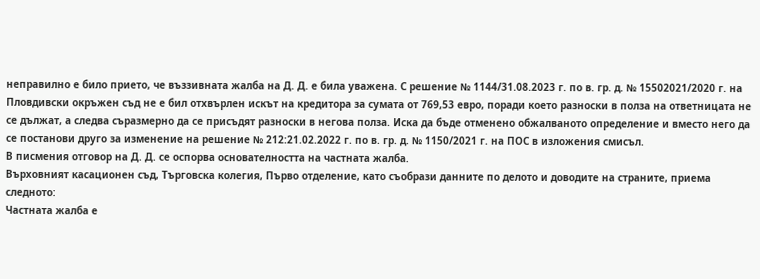неправилно е било прието, че въззивната жалба на Д. Д. е била уважена. С решение № 1144/31.08.2023 г. по в. гр. д. № 15502021/2020 г. на Пловдивски окръжен съд не е бил отхвърлен искът на кредитора за сумата от 769,53 евро, поради което разноски в полза на ответницата не се дължат, а следва съразмерно да се присъдят разноски в негова полза. Иска да бъде отменено обжалваното определение и вместо него да се постанови друго за изменение на решение № 212:21.02.2022 г. по в. гр. д. № 1150/2021 г. на ПОС в изложения смисъл.
В писмения отговор на Д. Д. се оспорва основателността на частната жалба.
Върховният касационен съд, Търговска колегия, Първо отделение, като съобрази данните по делото и доводите на страните, приема следното:
Частната жалба е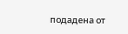подадена от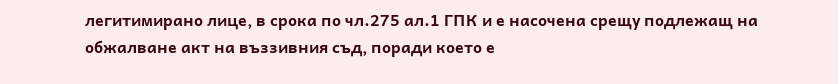легитимирано лице, в срока по чл.275 ал.1 ГПК и е насочена срещу подлежащ на обжалване акт на въззивния съд, поради което е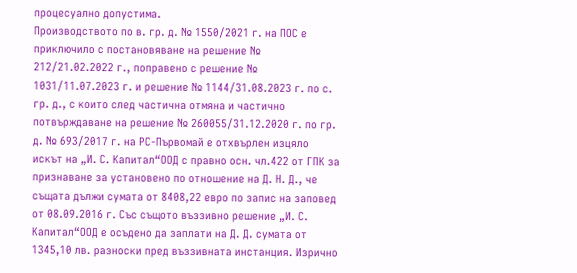процесуално допустима.
Производството по в. гр. д. № 1550/2021 г. на ПОС е приключило с постановяване на решение № 212/21.02.2022 г., поправено с решение № 1031/11.07.2023 г. и решение № 1144/31.08.2023 г. по с. гр. д., с които след частична отмяна и частично потвърждаване на решение № 260055/31.12.2020 г. по гр. д. № 693/2017 г. на РС-Първомай е отхвърлен изцяло искът на „И. С. Капитал“ООД с правно осн. чл.422 от ГПК за признаване за установено по отношение на Д. Н. Д., че същата дължи сумата от 8408,22 евро по запис на заповед от 08.09.2016 г. Със същото въззивно решение „И. С. Капитал“ООД е осъдено да заплати на Д. Д. сумата от 1345,10 лв. разноски пред въззивната инстанция. Изрично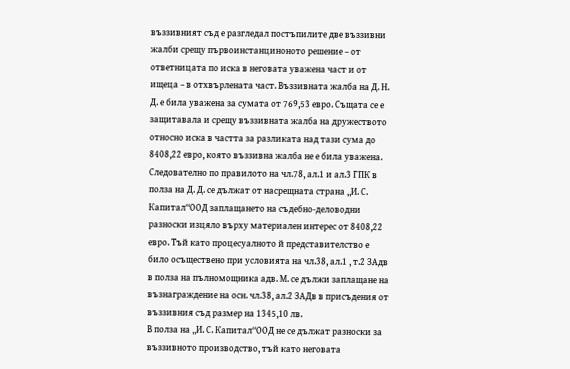въззивният съд е разгледал постъпилите две въззивни жалби срещу първоинстанциноното решение – от ответницата по иска в неговата уважена част и от ищеца – в отхвърлената част. Въззивната жалба на Д. Н. Д. е била уважена за сумата от 769,53 евро. Същата се е защитавала и срещу въззивната жалба на дружеството относно иска в частта за разликата над тази сума до 8408,22 евро, която въззивна жалба не е била уважена.
Следователно по правилото на чл.78, ал.1 и ал.3 ГПК в полза на Д. Д. се дължат от насрещната страна „И. С. Капитал“ООД заплащането на съдебно-деловодни разноски изцяло върху материален интерес от 8408,22 евро. Тъй като процесуалното й представителство е било осъществено при условията на чл.38, ал.1 , т.2 ЗАдв в полза на пълномощника адв. М. се дължи заплащане на възнаграждение на осн. чл.38, ал.2 ЗАДв в присъдения от въззивния съд размер на 1345,10 лв.
В полза на „И. С. Капитал“ООД не се дължат разноски за въззивното производство, тъй като неговата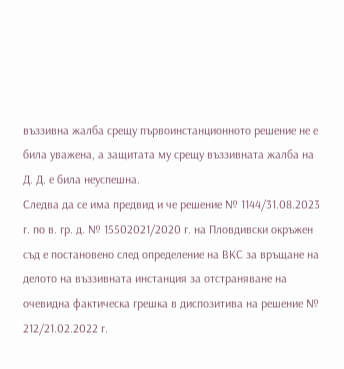въззивна жалба срещу първоинстанционното решение не е била уважена, а защитата му срещу въззивната жалба на Д. Д. е била неуспешна.
Следва да се има предвид и че решение № 1144/31.08.2023 г. по в. гр. д. № 15502021/2020 г. на Пловдивски окръжен съд е постановено след определение на ВКС за връщане на делото на въззивната инстанция за отстраняване на очевидна фактическа грешка в диспозитива на решение № 212/21.02.2022 г.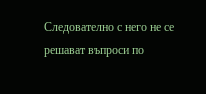Следователно с него не се решават въпроси по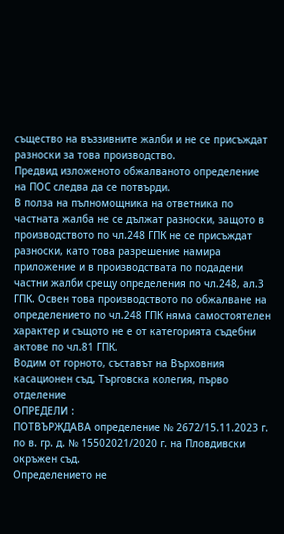същество на въззивните жалби и не се присъждат разноски за това производство.
Предвид изложеното обжалваното определение на ПОС следва да се потвърди.
В полза на пълномощника на ответника по частната жалба не се дължат разноски, защото в производството по чл.248 ГПК не се присъждат разноски, като това разрешение намира приложение и в производствата по подадени частни жалби срещу определения по чл.248, ал.3 ГПК. Освен това производството по обжалване на определението по чл.248 ГПК няма самостоятелен характер и същото не е от категорията съдебни актове по чл.81 ГПК.
Водим от горното, съставът на Върховния касационен съд, Търговска колегия, първо отделение
ОПРЕДЕЛИ :
ПОТВЪРЖДАВА определение № 2672/15.11.2023 г. по в. гр. д. № 15502021/2020 г. на Пловдивски окръжен съд.
Определението не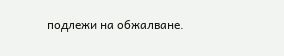подлежи на обжалване.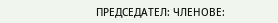ПРЕДСЕДАТЕЛ: ЧЛЕНОВЕ: